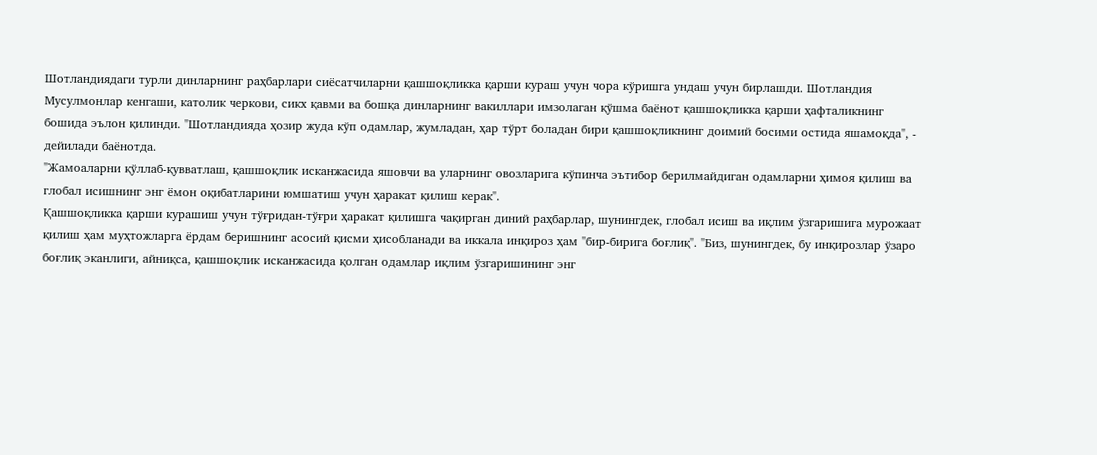Шотландиядаги турли динларнинг раҳбарлари сиёсатчиларни қашшоқликка қарши кураш учун чора кўришга ундаш учун бирлашди. Шотландия Мусулмонлар кенгаши, католик черкови, сикх қавми ва бошқа динларнинг вакиллари имзолаган қўшма баёнот қашшоқликка қарши ҳафталикнинг бошида эълон қилинди. "Шотландияда ҳозир жуда кўп одамлар, жумладан, ҳар тўрт боладан бири қашшоқликнинг доимий босими остида яшамоқда", - дейилади баёнотда.
"Жамоаларни қўллаб-қувватлаш, қашшоқлик исканжасида яшовчи ва уларнинг овозларига кўпинча эътибор берилмайдиган одамларни ҳимоя қилиш ва глобал исишнинг энг ёмон оқибатларини юмшатиш учун ҳаракат қилиш керак".
Қашшоқликка қарши курашиш учун тўғридан-тўғри ҳаракат қилишга чақирган диний раҳбарлар, шунингдек, глобал исиш ва иқлим ўзгаришига мурожаат қилиш ҳам муҳтожларга ёрдам беришнинг асосий қисми ҳисобланади ва иккала инқироз ҳам "бир-бирига боғлиқ". "Биз, шунингдек, бу инқирозлар ўзаро боғлиқ эканлиги, айниқса, қашшоқлик исканжасида қолган одамлар иқлим ўзгаришининг энг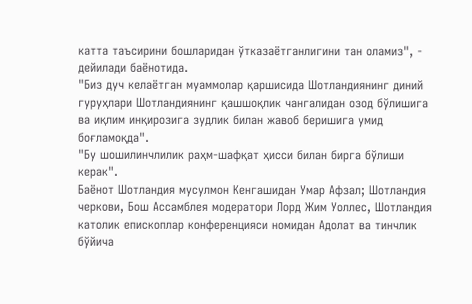катта таъсирини бошларидан ўтказаётганлигини тан оламиз", - дейилади баёнотида.
"Биз дуч келаётган муаммолар қаршисида Шотландиянинг диний гуруҳлари Шотландиянинг қашшоқлик чангалидан озод бўлишига ва иқлим инқирозига зудлик билан жавоб беришига умид боғламоқда".
"Бу шошилинчлилик раҳм-шафқат ҳисси билан бирга бўлиши керак".
Баёнот Шотландия мусулмон Кенгашидан Умар Афзал; Шотландия черкови, Бош Ассамблея модератори Лорд Жим Уоллес, Шотландия католик епископлар конференцияси номидан Адолат ва тинчлик бўйича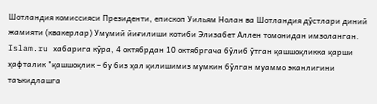Шотландия комиссияси Президенти, епископ Уильям Нолан ва Шотландия дўстлари диний жамияти (квакерлар) Умумий йиғилиши котиби Элизабет Аллен томонидан имзоланган.
Islam.ru хабарига кўра, 4 октябрдан 10 октябргача бўлиб ўтган қашшоқликка қарши ҳафталик "қашшоқлик – бу биз ҳал қилишимиз мумкин бўлган муаммо эканлигини таъкидлашга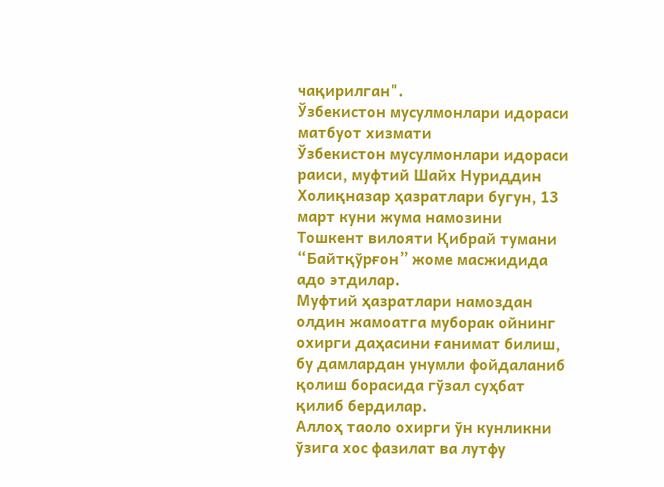чақирилган".
Ўзбекистон мусулмонлари идораси матбуот хизмати
Ўзбекистон мусулмонлари идораси раиси, муфтий Шайх Нуриддин Холиқназар ҳазратлари бугун, 13 март куни жума намозини Тошкент вилояти Қибрай тумани “Байтқўрғон” жоме масжидида адо этдилар.
Муфтий ҳазратлари намоздан олдин жамоатга муборак ойнинг охирги даҳасини ғанимат билиш, бу дамлардан унумли фойдаланиб қолиш борасида гўзал суҳбат қилиб бердилар.
Аллоҳ таоло охирги ўн кунликни ўзига хос фазилат ва лутфу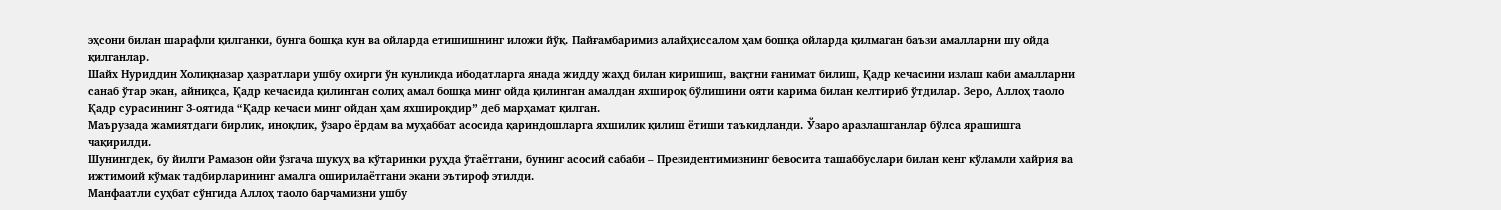эҳсони билан шарафли қилганки, бунга бошқа кун ва ойларда етишишнинг иложи йўқ. Пайғамбаримиз алайҳиссалом ҳам бошқа ойларда қилмаган баъзи амалларни шу ойда қилганлар.
Шайх Нуриддин Холиқназар ҳазратлари ушбу охирги ўн кунликда ибодатларга янада жидду жаҳд билан киришиш, вақтни ғанимат билиш, Қадр кечасини излаш каби амалларни санаб ўтар экан, айниқса, Қадр кечасида қилинган солиҳ амал бошқа минг ойда қилинган амалдан яхшироқ бўлишини ояти карима билан келтириб ўтдилар. Зеро, Аллоҳ таоло Қадр сурасининг 3-оятида “Қадр кечаси минг ойдан ҳам яхшироқдир” деб марҳамат қилган.
Маърузада жамиятдаги бирлик, иноқлик, ўзаро ёрдам ва муҳаббат асосида қариндошларга яхшилик қилиш ётиши таъкидланди. Ўзаро аразлашганлар бўлса ярашишга чақирилди.
Шунингдек, бу йилги Рамазон ойи ўзгача шукуҳ ва кўтаринки руҳда ўтаётгани, бунинг асосий сабаби – Президентимизнинг бевосита ташаббуслари билан кенг кўламли хайрия ва ижтимоий кўмак тадбирларининг амалга оширилаётгани экани эътироф этилди.
Манфаатли суҳбат сўнгида Аллоҳ таоло барчамизни ушбу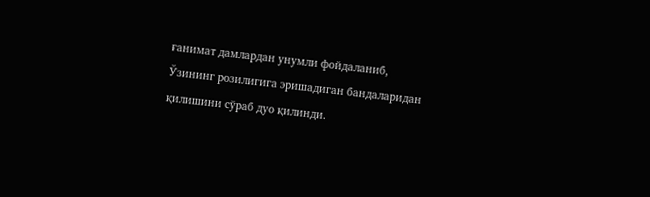ғанимат дамлардан унумли фойдаланиб, Ўзининг розилигига эришадиган бандаларидан қилишини сўраб дуо қилинди.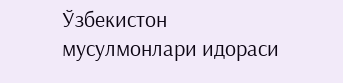Ўзбекистон мусулмонлари идораси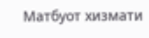Матбуот хизмати